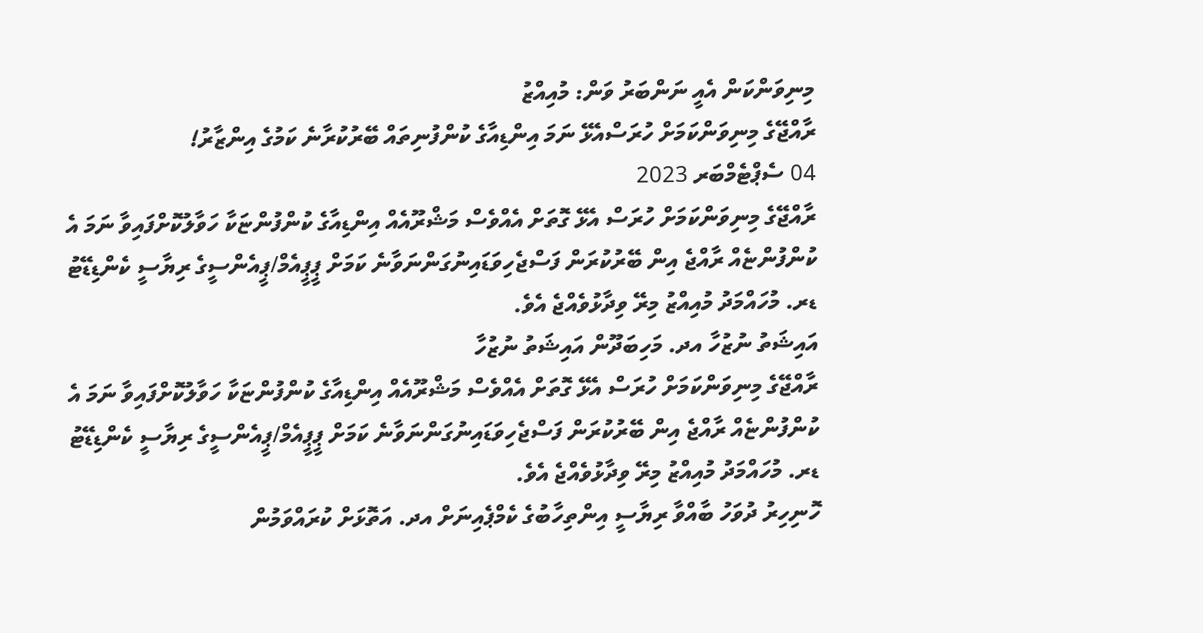މިނިވަންކަން އެއީ ނަންބަރު ވަން: މުއިއްޒު
ރާއްޖޭގެ މިނިވަންކަމަށް ހުރަސްއެޅޭ ނަމަ އިންޑިއާގެ ކުންފުނިތައް ބޭރުކުރާނެ ކަމުގެ އިންޒާރު!
04 ސެޕްޓެމްބަރ 2023
ރާއްޖޭގެ މިނިވަންކަމަށް ހުރަސް އެޅޭ ގޮތަށް އެއްވެސް މަޝްރޫއެއް އިންޑިއާގެ ކުންފުންޏަކާ ހަވާލުކޮށްފައިވާ ނަމަ އެ ކުންފުންޏެއް ރާއްޖެ އިން ބޭރުކުރަން ފަސްޖެހިވަޑައިނުގަންނަވާނެ ކަމަށް ޕީޕީއެމް/ޕީއެންސީގެ ރިޔާސީ ކެންޑިޑޭޓު ޑރ. މުހައްމަދު މުއިއްޒު މިރޭ ވިދާޅުވެއްޖެ އެވެ.
އައިޝަތު ނުޒުހާ އދ. މަހިބަދޫން އައިޝަތު ނުޒުހާ
ރާއްޖޭގެ މިނިވަންކަމަށް ހުރަސް އެޅޭ ގޮތަށް އެއްވެސް މަޝްރޫއެއް އިންޑިއާގެ ކުންފުންޏަކާ ހަވާލުކޮށްފައިވާ ނަމަ އެ ކުންފުންޏެއް ރާއްޖެ އިން ބޭރުކުރަން ފަސްޖެހިވަޑައިނުގަންނަވާނެ ކަމަށް ޕީޕީއެމް/ޕީއެންސީގެ ރިޔާސީ ކެންޑިޑޭޓު ޑރ. މުހައްމަދު މުއިއްޒު މިރޭ ވިދާޅުވެއްޖެ އެވެ.
ހޮނިހިރު ދުވަހު ބާއްވާ ރިޔާސީ އިންތިހާބުގެ ކެމްޕެއިނަށް އދ. އަތޮޅަށް ކުރައްވަމުން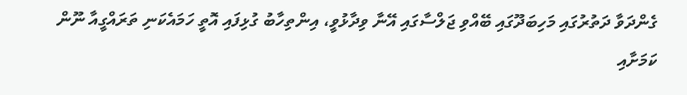ގެންދަވާ ދަތުރުގައި މަހިބަދޫގައި ބޭއްވި ޖަލްސާގައި އޭނާ ވިދާޅުވީ، އިންތިހާބު ގުޅިފައި އޮތީ ހަމައެކަނި ތަރައްގީއާ ނޫން ކަމަށާއި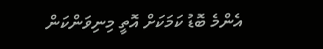އެންމެ ބޮޑު ކަމަކަށް އޮތީ މިނިވަންކަން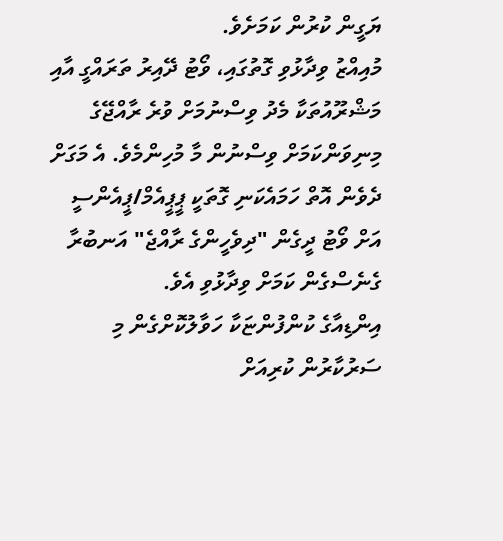ޔަގީން ކުރުން ކަމަށެވެ.
މުއިއްޒު ވިދާޅުވި ގޮތުގައި، ވޯޓު ދޭއިރު ތަރައްގީ އާއި މަޝްރޫއުތަކާ މެދު ވިސްނުމަށް ވުރެ ރާއްޖޭގެ މިނިވަންކަމަށް ވިސްނުން މާ މުހިންމެވެ. އެ މަގަށް ދެވެން އޮތް ހަމައެކަނި ގޮތަކީ ޕީޕީއެމް/ޕީއެންސީ އަށް ވޯޓު ދީގެން "ދިވެހީންގެ ރާއްޖެ" އަނބުރާ ގެނެސްގެން ކަމަށް ވިދާޅުވި އެވެ.
އިންޑިއާގެ ކުންފުންޏަކާ ހަވާލުކޮށްގެން މި ސަރުކާރުން ކުރިއަށް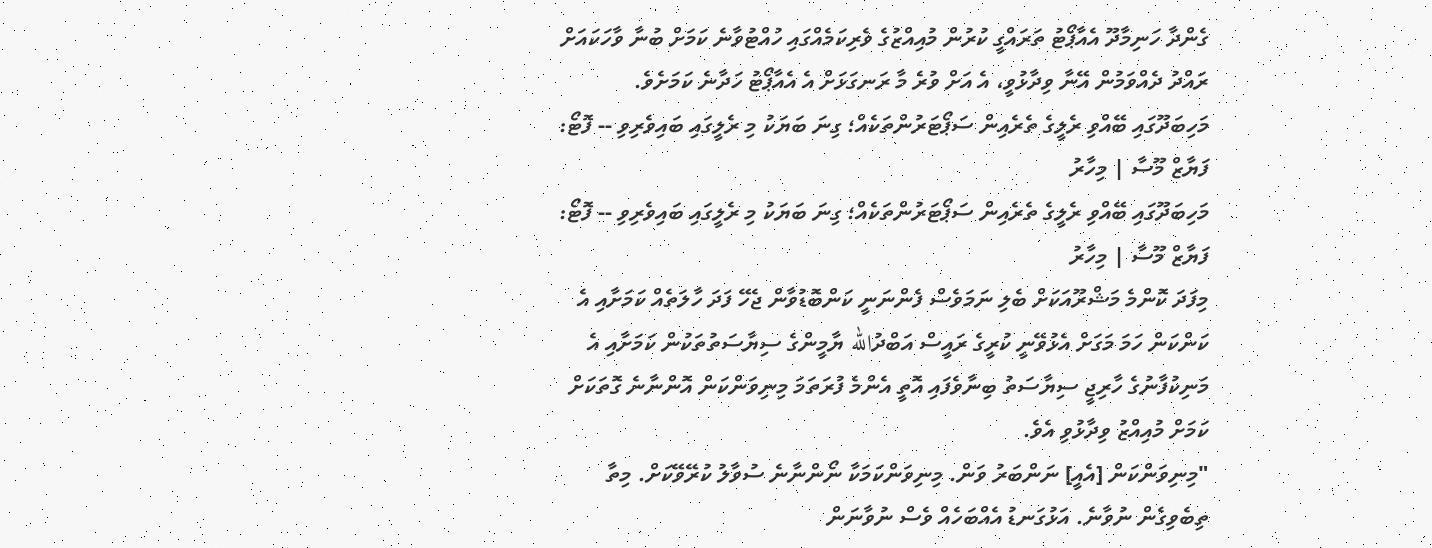ގެންދާ ހަނިމާދޫ އެއާޕޯޓު ތަރައްގީ ކުރުން މުއިއްޒުގެ ވެރިކަމެއްގައި ހުއްޓުވާނެ ކަމަށް ބުނާ ވާހަކައަށް ރައްދު ދެއްވަމުން އޭނާ ވިދާޅުވީ، އެ އަށް ވުރެ މާ ރަނގަޅަށް އެ އެއާޕޯޓު ހަދާނެ ކަމަށެވެ.
މަހިބަދޫގައި ބޭއްވި ރެލީގެ ތެރެއިން ސަޕޯޓަރުންތަކެއް؛ ގިނަ ބަޔަކު މި ރެލީގައި ބައިވެރިވި -- ފޮޓޯ: ފަޔާޒް މޫސާ | މިހާރު
މަހިބަދޫގައި ބޭއްވި ރެލީގެ ތެރެއިން ސަޕޯޓަރުންތަކެއް؛ ގިނަ ބަޔަކު މި ރެލީގައި ބައިވެރިވި -- ފޮޓޯ: ފަޔާޒް މޫސާ | މިހާރު
މިފަދަ ކޮންމެ މަޝްރޫއަކަށް ބެލި ނަމަވެސް ފެންނަނީ ކަންބޮޑުވާން ޖެހޭ ފަދަ ހާލަތެއް ކަމަށާއި އެ ކަންކަން ހަމަ މަގަށް އެޅުވޭނީ ކުރީގެ ރައީސް އަބްދުالله ޔާމީންގެ ސިޔާސަތުތަކުން ކަމަށާއި އެ މަނިކުފާނުގެ ހާރިޖީ ސިޔާސަތު ބިނާވެފައި އޮތީ އެންމެ ފުރަތަމަ މިނިވަންކަން އޮންނާނެ ގޮތަކަށް ކަމަށް މުއިއްޒު ވިދާޅުވި އެވެ.
"މިނިވަންކަން [އެއީ] ނަންބަރު ވަން. މިނިވަންކަމަކާ ނޯންނާނެ ސުވާލު ކުރޭވޭކަށް. މިތާ ތިބެވިގެން ނުވާނެ. އަޅުގަނޑު އެއްބަހެއް ވެސް ނުވާނަން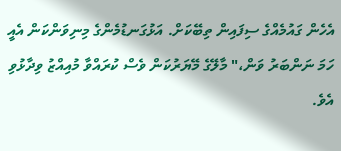އެހެން ގައުމެއްގެ ސިފައިން ތިބޭކަށް. އަޅުގަނޑުމެންގެ މިނިވަންކަން އެއީ ހަމަ ނަންބަރު ވަން،" މާލޭގެ މޭޔަރުކަން ވެސް ކުރައްވާ މުއިއްޒު ވިދާޅުވި އެވެ.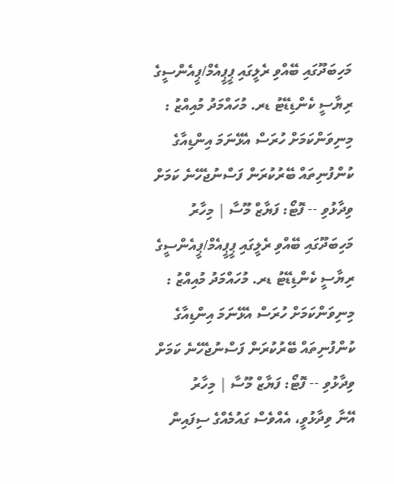މަހިބަދޫގައި ބޭއްވި ރެލީގައި ޕީޕީއެމް/ޕީއެންސީގެ ރިޔާސީ ކެންޑިޑޭޓު ޑރ. މުހައްމަދު މުއިއްޒު : މިނިވަންކަމަށް ހުރަސް އެޅޭނަމަ އިންޑިއާގެ ކުންފުނިތައް ބޭރުކުރަން ފަސްނުޖެހޭނެ ކަމަށް ވިދާޅުވި -- ފޮޓޯ: ފަޔާޒް މޫސާ | މިހާރު
މަހިބަދޫގައި ބޭއްވި ރެލީގައި ޕީޕީއެމް/ޕީއެންސީގެ ރިޔާސީ ކެންޑިޑޭޓު ޑރ. މުހައްމަދު މުއިއްޒު : މިނިވަންކަމަށް ހުރަސް އެޅޭނަމަ އިންޑިއާގެ ކުންފުނިތައް ބޭރުކުރަން ފަސްނުޖެހޭނެ ކަމަށް ވިދާޅުވި -- ފޮޓޯ: ފަޔާޒް މޫސާ | މިހާރު
އޭނާ ވިދާޅުވީ، އެއްވެސް ގައުމެއްގެ ސިފައިން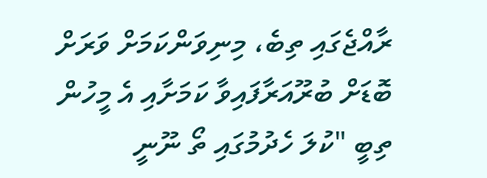ރާއްޖެގައި ތިބެ، މިނިވަންކަމަށް ވަރަށް ބޮޑަށް ބުރޫއަރާފައިވާ ކަމަށާއި އެ މީހުން ތިބީ "ކުލަ ހެދުމުގައި ތޯ ނޫނީ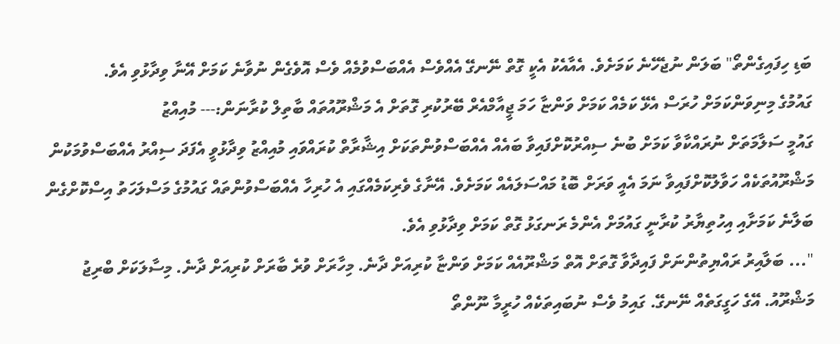ބަޑި ހިފައިގެންތޯ" ބަލަން ނުޖެހޭނެ ކަމަށެވެ. އެއާއެކު އެކީ ގޮތް ނޭނގޭ އެއްވެސް އެއްބަސްވުމެއް ވެސް އޮވެގެން ނުވާނެ ކަމަށް އޭނާ ވިދާޅުވި އެވެ.
ގައުމުގެ މިނިވަންކަމަށް ހުރަސް އެޅޭ ކަމެއް ކަމަށް ވަންޏާ ހަމަ ޖީއާމްއެރް ބޭރުކުރި ގޮތަށް އެ މަޝްރޫއުތައް ބާތިލް ކުރާނަން:--- މުއިއްޒު
ގައުމީ ސަލާމަތަށް ނުރައްކާވާ ކަމަށް ބުނެ ސިއްރުކޮށްފައިވާ ބައެއް އެއްބަސްވުންތަކަށް އިޝާރާތް ކުރައްވައި މުއިއްޒު ވިދާޅުވީ އެފަދަ ސިއްރު އެއްބަސްވުމަކުން މަޝްރޫއުތަކެއް ހަވާލުކޮށްފައިވާ ނަމަ އެއީ ވަރަށް ބޮޑު މައްސަލައެއް ކަމަށެވެ. އޭނާގެ ވެރިކަމެއްގައި އެ ހުރިހާ އެއްބަސްވުންތައް ގައުމުގެ މަސްލަހަތު އިސްކޮށްގެން ބަލާނެ ކަމަށާއި އިހުތިޔާރު ކުރާނީ ގައުމަށް އެންމެ ރަނގަޅު ގޮތް ކަމަށް ވިދާޅުވި އެވެ.
"... ބަލާއިރު ރައްޔިތުންނަށް ފައިދާވާ ގޮތަށް އޮތް މަޝްރޫއެއް ކަމަށް ވަންޏާ ކުރިއަށް ދާނެ. މިހާރަށް ވުރެ ބާރަށް ކުރިއަށް ދާނެ. މިސާލަކަށް ބްރިޖު މަޝްރޫއު. އޭގެ ހަގީގަތެއް ނޭނގޭ. ގައިމު ވެސް ނުބައިތަކެއް ހުރީމާ ނޫންތޯ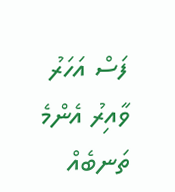ފަސް އަހަރު ވާއިރު އެންމެ ތަނބެއް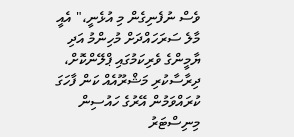ވެސް ނުފެނިގެން މި އުޅެނީ،" އެއީ މާލެ ސަރަހައްދަށް މުހިންމު އަދި ޔާމީންގެ ވެރިކަމުގައި ޕްލޭންކޮށް، ދިރާސާކުރި މަޝްރޫއެއް ކަން ފާހަގަ ކުރައްވަމުން އޭރުގެ ހައުސިން މިނިސްޓަރު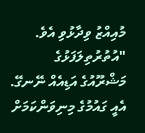މުއިއްޒު ވިދާޅުވި އެވެ.
"އުތުރުތިލަފަޅުގެ މަޝްރޫއުގެ އަޑިއެއް ނޭނގޭ. އެއީ ގައުމުގެ މިނިވަންކަމަށް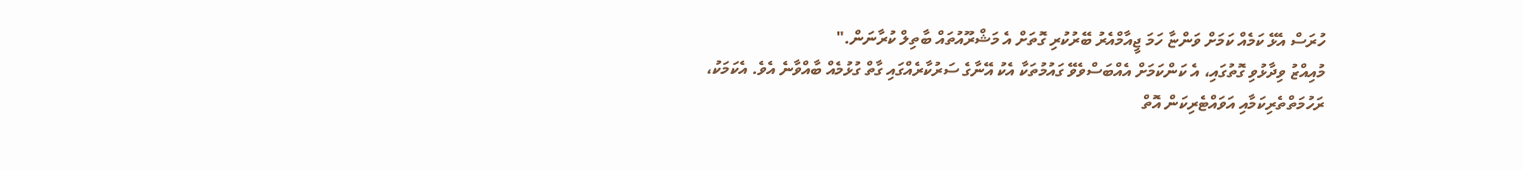ހުރަސް އެޅޭ ކަމެއް ކަމަށް ވަންޏާ ހަމަ ޖީއާމްއެރު ބޭރުކުރި ގޮތަށް އެ މަޝްރޫއުތައް ބާތިލް ކުރާނަން."
މުއިއްޒު ވިދާޅުވި ގޮތުގައި، އެ ކަންކަމަށް އެއްބަސްވެވޭ ގައުމުތަކާ އެކު އޭނާގެ ސަރުކާރެއްގައި ގާތް ގުޅުމެއް ބާއްވާނެ އެވެ. އެކަމަކު، ރަހުމަތްތެރިކަމާއި އަވައްޓެރިކަން އޮތް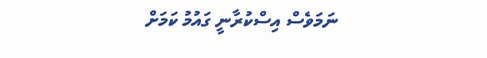ނަމަވެސް އިސްކުރާނީ ގައުމު ކަމަށް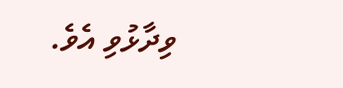ވިދާޅުވި އެވެ.